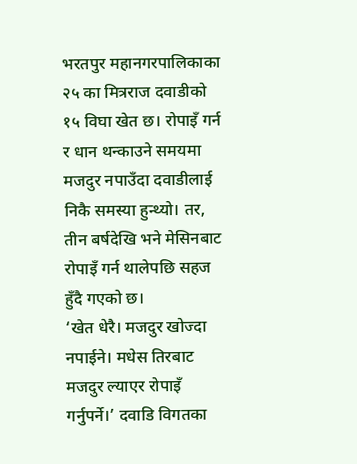भरतपुर महानगरपालिकाका २५ का मित्रराज दवाडीको १५ विघा खेत छ। रोपाइँ गर्न र धान थन्काउने समयमा मजदुर नपाउँदा दवाडीलाई निकै समस्या हुन्थ्यो। तर, तीन बर्षदेखि भने मेसिनबाट रोपाइँ गर्न थालेपछि सहज हुँदै गएको छ।
‘खेत धेरै। मजदुर खोज्दा नपाईने। मधेस तिरबाट मजदुर ल्याएर रोपाइँ गर्नुपर्ने।’ दवाडि विगतका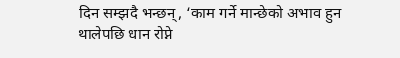दिन सम्झदै भन्छन्, ‘काम गर्ने मान्छेको अभाव हुन थालेपछि धान रोप्ने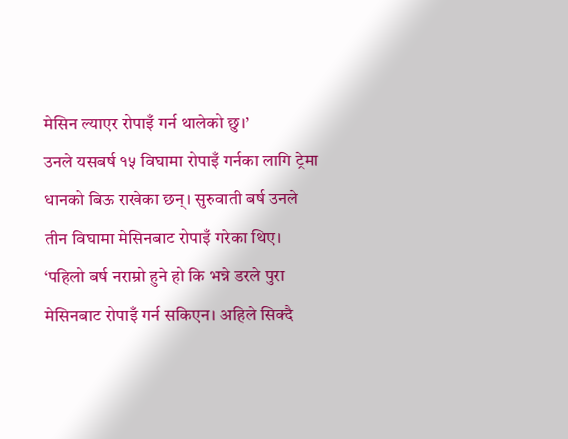मेसिन ल्याएर रोपाइँ गर्न थालेको छु।’
उनले यसबर्ष १५ विघामा रोपाइँ गर्नका लागि ट्रेमा धानको बिऊ राखेका छन्। सुरुवाती बर्ष उनले तीन विघामा मेसिनबाट रोपाइँ गरेका थिए।
‘पहिलो बर्ष नराम्रो हुने हो कि भन्ने डरले पुरा मेसिनबाट रोपाइँ गर्न सकिएन। अहिले सिक्दै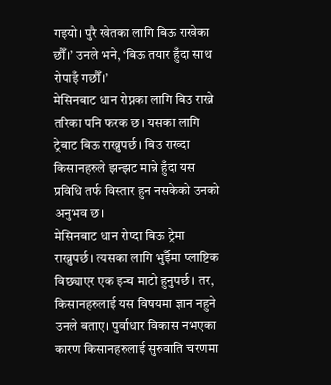गइयो। पुरै खेतका लागि बिऊ राखेका छौँ।’ उनले भने, ‘बिऊ तयार हुँदा साथ रोपाइँ गछौँ।’
मेसिनबाट धान रोप्नका लागि बिउ राख्ने तरिका पनि फरक छ। यसका लागि ट्रेबाट बिऊ राख्नुपर्छ। बिउ राख्दा किसानहरुले झन्झट मान्ने हुँदा यस प्रविधि तर्फ विस्तार हुन नसकेको उनको अनुभव छ।
मेसिनबाट धान रोप्दा बिऊ ट्रेमा राख्नुपर्छ। त्यसका लागि भुईँमा प्लाष्टिक विछ्याएर एक इन्च माटो हुनुपर्छ। तर, किसानहरुलाई यस विषयमा ज्ञान नहुने उनले बताए। पुर्वाधार विकास नभएका कारण किसानहरुलाई सुरुवाति चरणमा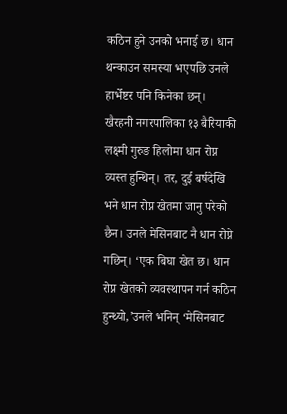कठिन हुने उनको भनाई छ। धान थन्काउन समस्या भएपछि उनले हार्भेष्टर पनि किनेका छन्।
खैरहनी नगरपालिका १३ बैरियाकी लक्ष्मी गुरुङ हिलोमा धान रोप्न व्यस्त हुन्थिन्। तर, दुई बर्षदेखि भने धान रोप्न खेतमा जानु परेको छैन। उनले मेसिनबाट नै धान रोप्ने गछिन्। ‘एक बिघा खेत छ। धान रोप्न खेतको व्यवस्थापन गर्न कठिन हुन्थ्यो,’उनले भनिन् ‘मेसिनबाट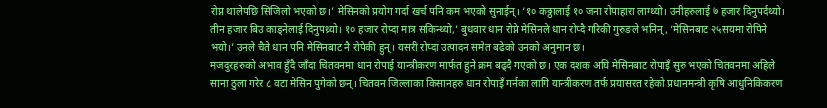रोप्न थालेपछि सिजिलो भएको छ।’ मेसिनको प्रयोग गर्दा खर्च पनि कम भएको सुनाईन्। ‘१० कठ्ठालाई १० जना रोपाहारा लाग्थ्यो। उनीहरुलाई ७ हजार दिनुपर्दथ्यो। तीन हजार बिउ काड्नेलाई दिनुपथ्र्यो। १० हजार रोप्दा मात्र सकिन्थ्यो,’ बुधवार धान रोप्ने मेसिनले धान रोप्दै गरिकी गुरुङले भनिन्, ‘मेसिनबाट २५सयमा रोपिने भयो।’ उनले चैते धान पनि मेसिनबाट नै रोपेकी हुन्। यसरी रोप्दा उत्पादन समेत बढेको उनको अनुमान छ।
मजदुरहरुको अभाव हुँदै जाँदा चितवनमा धान रोपाई यान्त्रीकरण मार्फत हुने क्रम बढ्दै गएको छ। एक दशक अघि मेसिनबाट रोपाइँ सुरु भएको चितवनमा अहिले साना ठुला गरेर ८ वटा मेसिन पुगेको छन्। चितवन जिल्लाका किसानहरु धान रोपाइँ गर्नका लागि यान्त्रीकरण तर्फ प्रयासरत रहेको प्रधानमन्त्री कृषि आधुनिकिकरण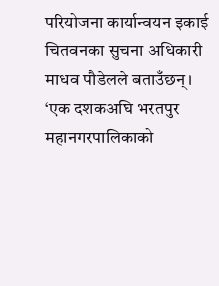परियोजना कार्यान्वयन इकाई चितवनका सुचना अधिकारी माधव पौडेलले बताउँछन्।
‘एक दशकअघि भरतपुर महानगरपालिकाको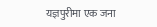यज्ञपुरीमा एक जना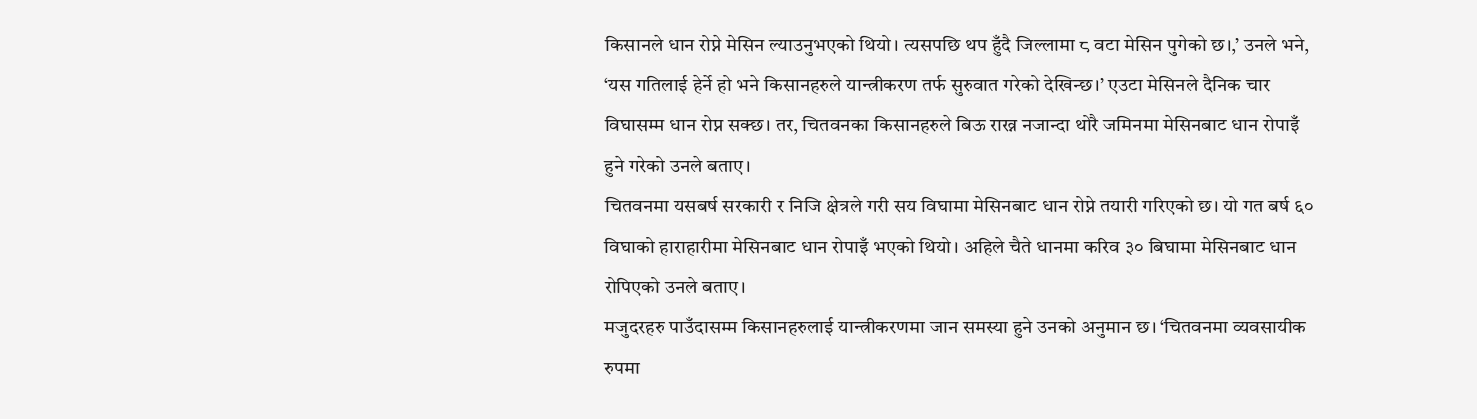किसानले धान रोप्ने मेसिन ल्याउनुभएको थियो। त्यसपछि थप हुँदै जिल्लामा ८ वटा मेसिन पुगेको छ।,’ उनले भने, ‘यस गतिलाई हेर्ने हो भने किसानहरुले यान्त्रीकरण तर्फ सुरुवात गरेको देखिन्छ।’ एउटा मेसिनले दैनिक चार विघासम्म धान रोप्न सक्छ। तर, चितवनका किसानहरुले बिऊ राख्न नजान्दा थोरै जमिनमा मेसिनबाट धान रोपाइँ हुने गरेको उनले बताए।
चितवनमा यसबर्ष सरकारी र निजि क्षेत्रले गरी सय विघामा मेसिनबाट धान रोप्ने तयारी गरिएको छ। यो गत बर्ष ६० विघाको हाराहारीमा मेसिनबाट धान रोपाइँ भएको थियो। अहिले चैते धानमा करिव ३० बिघामा मेसिनबाट धान रोपिएको उनले बताए।
मजुदरहरु पाउँदासम्म किसानहरुलाई यान्त्रीकरणमा जान समस्या हुने उनको अनुमान छ। ‘चितवनमा व्यवसायीक रुपमा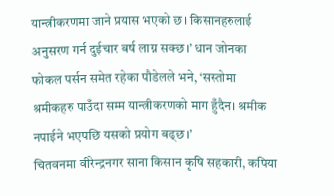यान्त्रीकरणमा जाने प्रयास भएको छ। किसानहरुलाई अनुसरण गर्न दुईचार बर्ष लाग्न सक्छ।’ धान जोनका फोकल पर्सन समेत रहेका पौडेलले भने, ‘सस्तोमा श्रमीकहरु पाउँदा सम्म यान्त्रीकरणको माग हुँदैन। श्रमीक नपाईने भएपछि यसको प्रयोग बढ्छ।’
चितवनमा वीरेन्द्रनगर साना किसान कृषि सहकारी, कपिया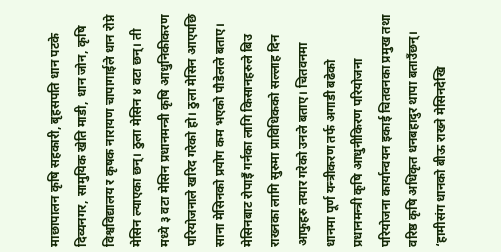माछापालन कृषि सहकारी, बृहसपति धान पटके दिव्यनगर, सामुयिक खेति माडी, धान जोन, कृषि विश्वविद्यालय र कृषक नारायण चापागाईले धान रोप्ने मेसिन ल्याएका छन्। ठुला मेसिन ४ वटा छन्। ती मध्ये ३ वटा मेसिन प्रधानमन्त्री कृषि आधुनिकीकरण परियोजनाले खरिद गरेको हो। ठुला मेसिन आएपछि साना मेसिनको प्रयोग कम भएको पौडेलले बताए।
मेसिनबाट रोपाइँ गर्नका लागि किसानहरुले बिउ राख्नका लागि सुरुमा प्राविधिकको सल्लाह दिन आफुहरु तयार गरेको उनले बताए। चितवनमा धानमा पूर्ण यन्त्रीकरण तर्फ अगाडी बढेको प्रधानमन्त्री कृषि आधुनीकिरण परियोजना परियोजना कार्यान्वयन इकाई चितवनका प्रमुख तथा वरिष्ठ कृषि अधिकृत धनबहादुर थापा बताउँछन्। ‘हामीसंग धानको बीऊ राख्ने मेसिनदेखि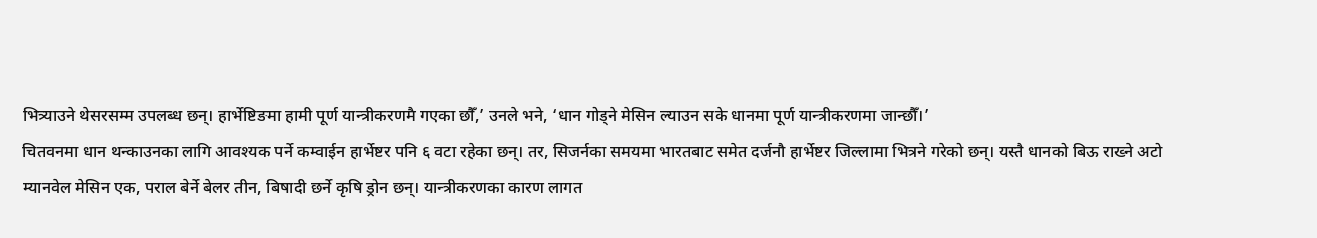भित्र्याउने थेसरसम्म उपलब्ध छन्। हार्भेष्टिङमा हामी पूर्ण यान्त्रीकरणमै गएका छौँ,’ उनले भने, ‘धान गोड्ने मेसिन ल्याउन सके धानमा पूर्ण यान्त्रीकरणमा जान्छौँ।’
चितवनमा धान थन्काउनका लागि आवश्यक पर्ने कम्वाईन हार्भेष्टर पनि ६ वटा रहेका छन्। तर, सिजर्नका समयमा भारतबाट समेत दर्जनौ हार्भेष्टर जिल्लामा भित्रने गरेको छन्। यस्तै धानको बिऊ राख्ने अटो म्यानवेल मेसिन एक, पराल बेर्ने बेलर तीन, बिषादी छर्ने कृषि ड्रोन छन्। यान्त्रीकरणका कारण लागत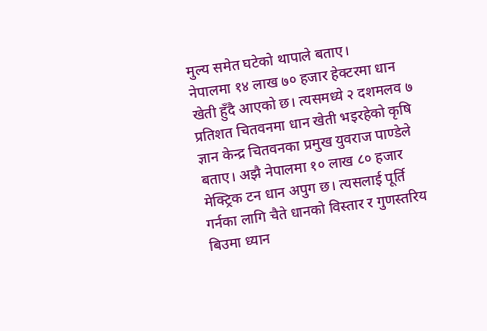मुल्य समेत घटेको थापाले बताए।
नेपालमा १४ लाख ७० हजार हेक्टरमा धान खेती हुँदै आएको छ। त्यसमध्ये २ दशमलव ७ प्रतिशत चितवनमा धान खेती भइरहेको कृषि ज्ञान केन्द्र चितवनका प्रमुख युवराज पाण्डेले बताए। अझै नेपालमा १० लाख ८० हजार मेक्ट्रिक टन धान अपुग छ। त्यसलाई पूर्ति गर्नका लागि चैते धानको विस्तार र गुणस्तरिय बिउमा ध्यान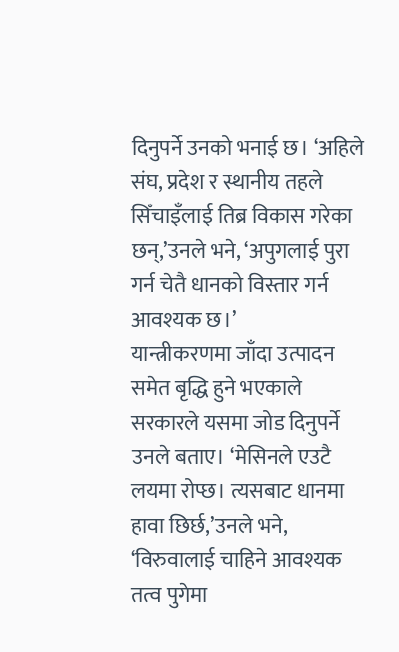दिनुपर्ने उनको भनाई छ। ‘अहिले संघ, प्रदेश र स्थानीय तहले सिँचाइँलाई तिब्र विकास गरेका छन्,’उनले भने, ‘अपुगलाई पुरा गर्न चेतै धानको विस्तार गर्न आवश्यक छ।’
यान्त्रीकरणमा जाँदा उत्पादन समेत बृद्धि हुने भएकाले सरकारले यसमा जोड दिनुपर्ने उनले बताए। ‘मेसिनले एउटै लयमा रोप्छ। त्यसबाट धानमा हावा छिर्छ,’उनले भने, ‘विरुवालाई चाहिने आवश्यक तत्व पुगेमा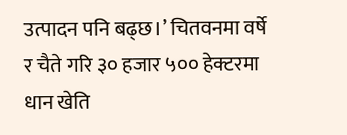उत्पादन पनि बढ्छ।’ चितवनमा वर्षे र चैते गरि ३० हजार ५०० हेक्टरमा धान खेति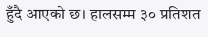हुँदै आएको छ। हालसम्म ३० प्रतिशत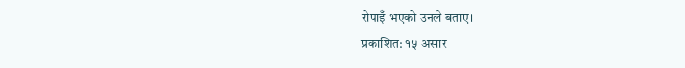रोपाइँ भएको उनले बताए।
प्रकाशित: १५ असार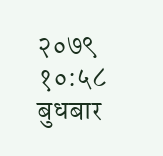२०७९ १०:५८ बुधबार